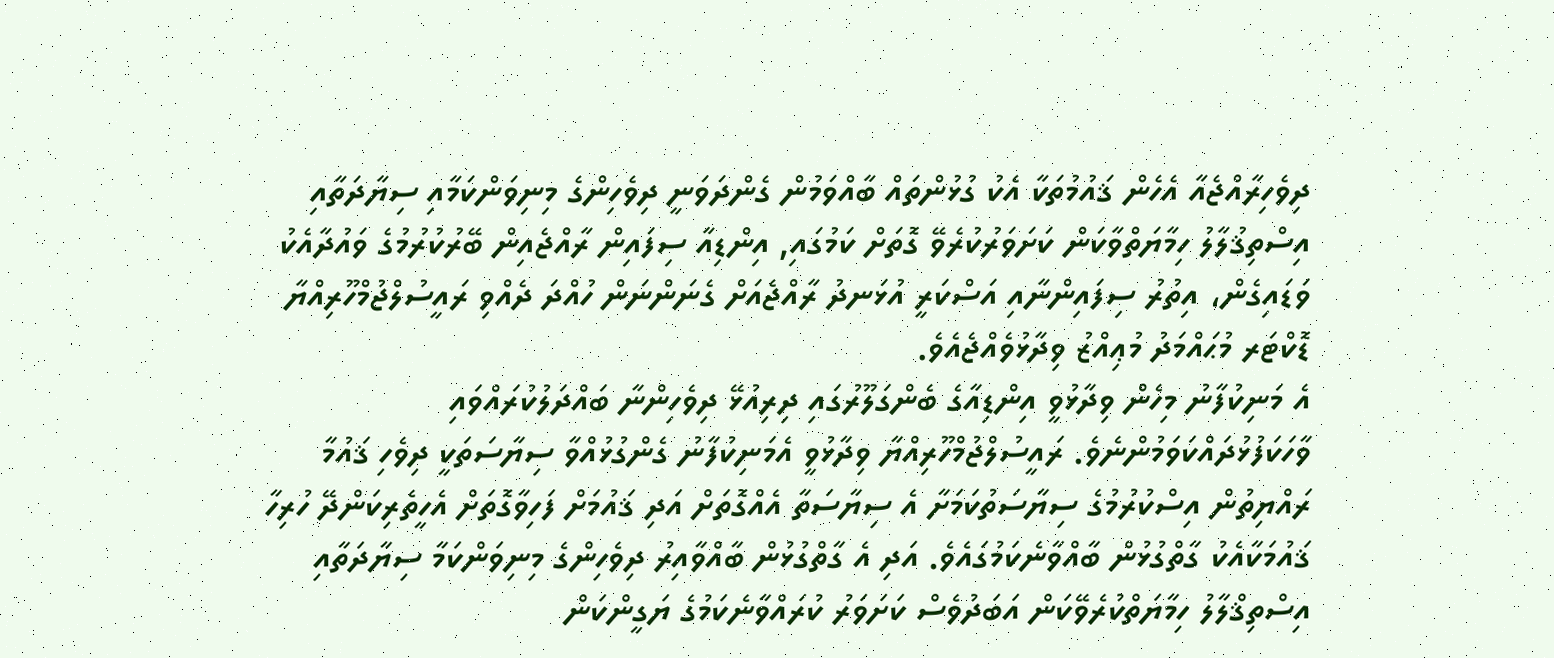ދިވެހިރާއްޖެއާ އެހެން ޤައުމުތަކާ އެކު ގުޅުންތައް ބާއްވަމުން ގެންދަވަނީ ދިވެހިންގެ މިނިވަންކަމާއި ސިޔާދަތާއި އިސްތިޤުލާލު ހިމާޔަތްވާކަން ކަށަވަރުކުރެވޭ ގޮތަށް ކަމުގައި, އިންޑިއާ ސިފައިން ރާއްޖެއިން ބޭރުކުރުމުގެ ވައުދާއެކު ވަޑައިގެން، އިތުރު ސިފައިންނާއި އަސްކަރީ އުޅަނދު ރާއްޖެއަށް ގެނަންނަން ހުއްދަ ދެއްވި ރައީސުލްޖުމްހޫރިއްޔާ ޑޮކްޓަރ މުޙައްމަދު މުޢިއްޒު ވިދާޅުވެއްޖެއެވެ.
އެ މަނިކުފާނު މިހެން ވިދާޅުވީ އިންޑިއާގެ ބެންގަލޫރުގައި ދިރިއުޅޭ ދިވެހިންނާ ބައްދަލުކުރައްވައި ވާހަކަފުޅުދައްކަވަމުންނެވެ. ރައީސުލްޖުމްހޫރިއްޔާ ވިދާޅުވީ އެމަނިކުފާނު ގެންގުޅުއްވާ ސިޔާސަތަކީ ދިވެހި ޤައުމާ ރައްޔިތުން އިސްކުރުމުގެ ސިޔާސަތުކަމަށާ އެ ސިޔާސަތާ އެއްގޮތަށް އަދި ޤައުމަށް ފަހިވާގޮތަށް އެހީތެރިކަންދޭ ހުރިހާ ޤައުމަކާއެކު ގާތްގުޅުން ބާއްވާނެކަމުގައެވެ. އަދި އެ ގާތްގުޅުން ބާއްވާއިރު ދިވެހިންގެ މިނިވަންކަމާ ސިޔާދަތާއި އިސްތިޤްލާލު ހިމާޔަތްކުރެވޭކަން އަބަދުވެސް ކަށަވަރު ކުރައްވާނެކަމުގެ ޔަގީންކަން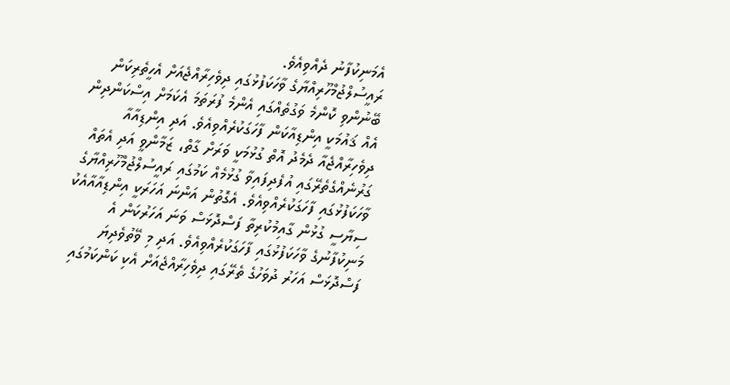އެމަނިކުފާނު ދެއްވިއެވެ.
ރައީސުލްޖުމްހޫރިއްޔާގެ ވާހަކަފުޅުގައި ދިވެހިރާއްޖެއަށް އެހީތެރިކަން ބޭނުންވި ކޮންމެ ވަގުތެއްގައި އެންމެ ފުރަތަމަ އެކަމަށް އިސްކަންދިން އެއް ޤައުމަކީ އިންޑިއާކަން ފާހަގަކުރެއްވިއެވެ. އަދި އިންޑިއާއާ ދިވެހިރާއްޖެއާ ދެމެދު އޮތް ގުޅުމަކީ ވަރަށް ގާތް، ޒަމާންވީ އަދި އެތައް ގަރުނެއްގެތެރޭގައި އުފެދިފައިވާ ގުޅުމެއް ކަމުގައި ރައީސުލްޖުމްހޫރިއްޔާގެ ވާހަކަފުޅުގައި ފާހަގަކުރެއްވިއެވެ. އެގޮތުން އަންނަ އަހަރަކީ އިންޑިއާއާއެކު ސިޔާސީ ގުޅުން ގާއިމުކުރިތާ ފަސްދޮޅަސް ވަނަ އަހަރުކަން އެ މަނިކުފާނުގެ ވާހަކަފުޅުގައި ފާހަގަކުރެއްވިއެވެ. އަދި މި ވޭތުވެދިޔަ ފަސްދޮޅަސް އަހަރު ދުވަހުގެ ތެރޭގައި ދިވެހިރާއްޖެއަށް އެކި ކަންކަމުގައި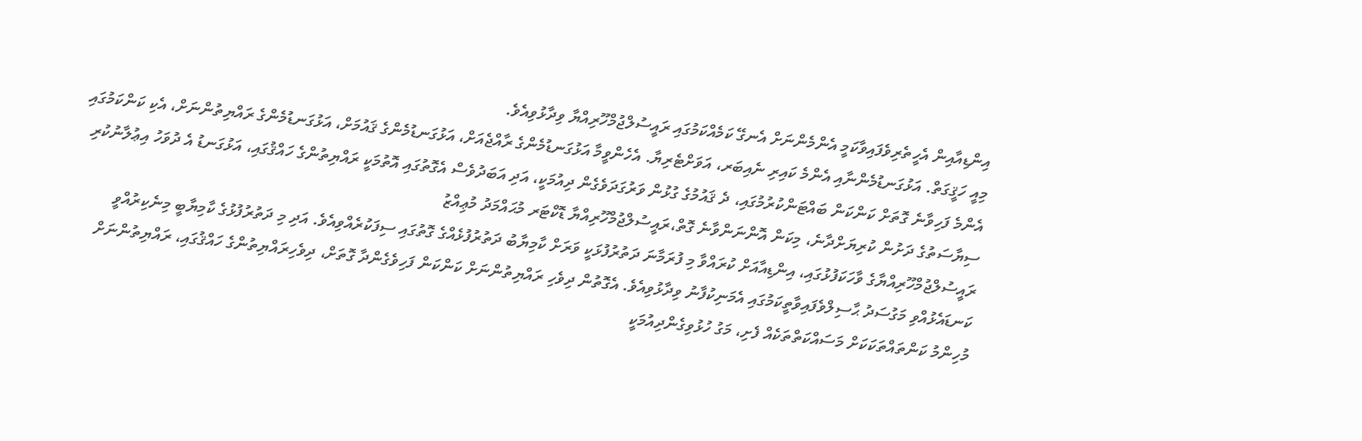އިންޑިއާއިން އެހީތެރިވެފައިވާކަމީ އެންމެންނަށް އެނގޭ ކަމެއްކަމުގައި ރައީސުލްޖުމްހޫރިއްޔާ ވިދާޅުވިއެވެ.
މިއީ ހަޤީގަތް. އަޅުގަނޑުމެންނާއި އެންމެ ކައިރި ނެއިބަރ، އަވަށްޓެރިޔާ. އެހެންވީމާ އަޅުގަނޑުމެންގެ ރާއްޖެއަށް، އަޅުގަނޑުމެންގެ ޤައުމަށް، އަޅުގަނޑުމެންގެ ރައްޔިތުންނަށް، އެކި ކަންކަމުގައި އެންމެ ފަހިވާނެ ގޮތަށް ކަންކަން ބައްޓަންކުރުމުގައި، ދެ ޤައުމުގެ ގުޅުން ވަރުގަދަވެގެން ދިއުމަކީ، އަދި އަބަދުވެސް އެގޮތުގައި އޮތުމަކީ ރައްޔިތުންގެ ހައްޤުގައި، އަޅުގަނޑު އެ ދުވަހު އިޢުލާނުކުރި ސިޔާސަތުގެ ދަށުން ކުރިޔަށްދާނެ، މިކަން އޮންނަންވާނެ ގޮތް،ރައީސުލްޖުމްހޫރިއްޔާ ޑޮކްޓަރ މުޙައްމަދު މުޢިއްޒު
ރައީސުލްޖުމްހޫރިއްޔާގެ ވާހަކަފުޅުގައި، އިންޑިއާއަށް ކުރައްވާ މި ފުރަމާނަ ދަތުރުފުޅަކީ ވަރަށް ކާމިޔާބު ދަތުރުފުޅެއްގެ ގޮތުގައި ސިފަކުރެއްވިއެވެ. އަދި މި ދަތުރުފުޅުގެ ކާމިޔާބީ މިނެކިރުއްވީ ކަނޑައެޅުއްވި މަގުސަދު ޙާސިލްވެފައިވާތީކަމުގައި އެމަނިކުފާނު ވިދާޅުވިއެވެ. އެގޮތުން ދިވެހި ރައްޔިތުންނަށް ކަންކަން ފަހިވެގެންދާ ގޮތަށް، ދިވެހިރައްޔިތުންގެ ހައްޤުގައި، ރައްޔިތުންނަށް މުހިންމު ކަންތައްތަކަކަށް މަސައްކަތްތަކެއް ފެށި، މަގު ހުޅުވިގެންދިއުމަކީ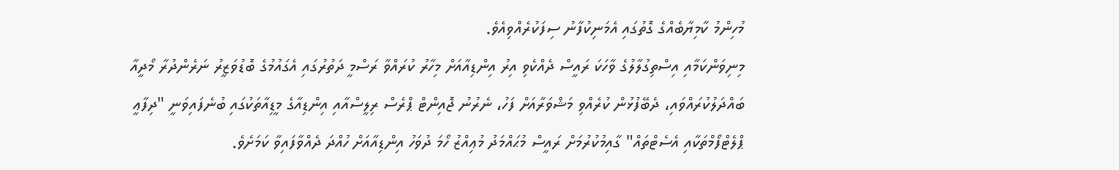މުހިންމު ކާމިޔާބެއްގެ ގޮތުގައި އެމަނިކުފާނު ސިފަކުރެއްވިއެވެ.
މިނިވަންކަމާއި އިސްތިގުލާލުގެ ވާހަކަ ރައީސް ދެއްކެވި އިރު އިންޑިއާއަށް މިހާރު ކުރައްވާ ރަސްމީ ދަތުރުގައި އެގައުމުގެ ބޮޑުވަޒީރު ނަރެންދުރާ މޯދީއާ ބައްދަލުކުރައްވައި، ދެބޭފުޅުން ކުރެއްވި މަޝްވަރާއަށް ފަހު، ނެރުނު ޖޮއިންޓް ޕްރެސް ރިލީސްއާއި އިންޑިއާގެ މީޑިއާތަކުގައި ބުނެފައިވަނީ "ދިފާޢީ ޕްލެޓްފޯމްތަކާއި އެސެޓްތައް" ގާއިމުކުރުމަށް ރައީސް މުޙައްމަދު މުޢިއްޒު ހޯމަ ދުވަހު އިންޑިއާއަށް ހުއްދަ ދެއްވާފައިވާ ކަމަށެވެ.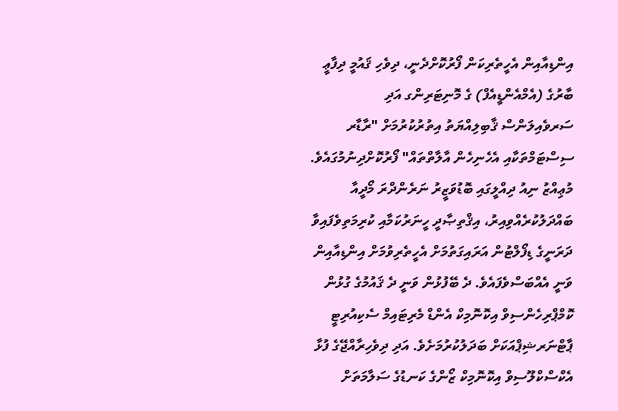އިންޑިއާއިން އެހީތެރިކަން ފޯރުކޮށްދެނީ، ދިވެހި ޤައުމީ ދިފާޢީ ބާރުގެ (އެމްއެންޑީއެފް) ގެ މޮނިޓަރިންގ އަދި ސަރވެއިލަންސް ޤާބިލިއްޔަތު އިތުރުކުރުމަށް "ރާޑާރ ސިސްޓަމްތަކާއި އެހެނިހެން އާލާތްތައް" ފޯރުކޮށްދިނުމުގައެވެ.
މުޢިއްޒު ނިއު ދިއްލީގައި ބޮޑުވަޒީރު ނަރެންދްރަ މޯދީއާ ބައްދަލުކުރެއްވިއިރު، އިޤްތިޞާދީ ހީނަރުކަމާއި ކުރިމަތިވެފައިވާ ދަރަނީގެ ޑިފޯލްޓުން އަރައިގަތުމަށް އެހީތެރިވުމަށް އިންޑިއާއިން ވަނީ އެއްބަސްވެފައެވެ. ދެ ބޭފުޅުން ވަނީ ދެ ޤައުމުގެ ގުޅުން ކޮމްޕްރިހެންސިވް އިކޮނޮމިކް އެންޑް މެރިޓައިމް ސެކިއުރިޓީ ޕާޓްނަރޝިޕްއަކަށް ބަދަލުކުރުމަށެވެ. އަދި ދިވެހިރާއްޖޭގެ ފުޅާ އެކްސްކްލޫސިވް އިކޮނޮމިކް ޒޯންގެ ކަނޑުގެ ސަލާމަތަށް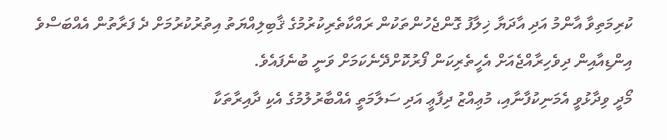ކުރިމަތިވާ އާންމު އަދި އާދަޔާ ޚިލާފު ގޮންޖެހުންތަކުން ރައްކާތެރިކުރުމުގެ ޤާބިލިއްޔަތު އިތުރުކުރުމަށް ދެ ފަރާތުން އެއްބަސްވެ އިންޑިއާއިން ދިވެހިރާއްޖެއަށް އެހީތެރިކަން ފޯރުކޮށްދޭނެކަމަށް ވަނީ ބުނެފައެވެ.
މޯދީ ވިދާޅުވީ އެމަނިކުފާނާއި، މުޢިއްޒު ދިފާޢީ އަދި ސަލާމަތީ އެއްބާރުލުމުގެ އެކި ދާއިރާތަކާ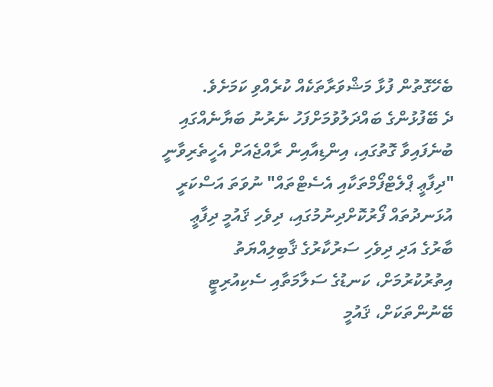ބެހޭގޮތުން ފުޅާ މަޝްވަރާތަކެއް ކުރެއްވި ކަމަށެވެ.
ދެ ބޭފުޅުންގެ ބައްދަލުވުމަށްފަހު ނެރުނު ބަޔާނެއްގައި ބުނެފައިވާ ގޮތުގައި، އިންޑިއާއިން ރާއްޖެއަށް އެހީތެރިވާނީ "ދިފާޢީ ޕްލެޓްފޯމްތަކާއި އެސެޓްތައް" ނުވަތަ އަސްކަރީ އުޅަނދުތައް ފޯރުކޮށްދިނުމުގައި، ދިވެހި ޤައުމީ ދިފާޢީ ބާރުގެ އަދި ދިވެހި ސަރުކާރުގެ ޤާބިލިއްޔަތު އިތުރުކުރުމަށް، ކަނޑުގެ ސަލާމަތާއި ސެކިއުރިޓީ ބޭނުންތަކަށް، ޤައުމީ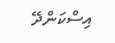އިސްކަންދޭ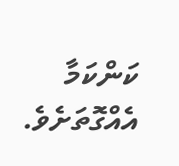ކަންކަމާ އެއްގޮތަށެވެ.